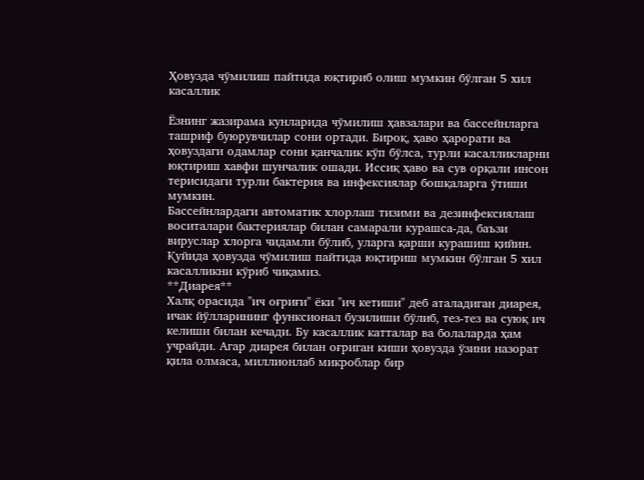Ҳовузда чўмилиш пайтида юқтириб олиш мумкин бўлган 5 хил касаллик

Ёзнинг жазирама кунларида чўмилиш ҳавзалари ва бассейнларга ташриф буюрувчилар сони ортади. Бироқ, ҳаво ҳарорати ва ҳовуздаги одамлар сони қанчалик кўп бўлса, турли касалликларни юқтириш хавфи шунчалик ошади. Иссиқ ҳаво ва сув орқали инсон терисидаги турли бактерия ва инфексиялар бошқаларга ўтиши мумкин.
Бассейнлардаги автоматик хлорлаш тизими ва дезинфексиялаш воситалари бактериялар билан самарали курашса-да, баъзи вируслар хлорга чидамли бўлиб, уларга қарши курашиш қийин. Қуйида ҳовузда чўмилиш пайтида юқтириш мумкин бўлган 5 хил касалликни кўриб чиқамиз.
**Диарея**
Халқ орасида "ич оғриғи" ёки "ич кетиши" деб аталадиган диарея, ичак йўлларининг функсионал бузилиши бўлиб, тез-тез ва суюқ ич келиши билан кечади. Бу касаллик катталар ва болаларда ҳам учрайди. Агар диарея билан оғриган киши ҳовузда ўзини назорат қила олмаса, миллионлаб микроблар бир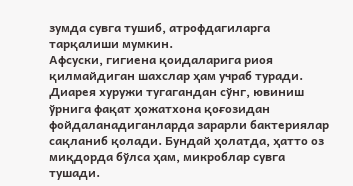зумда сувга тушиб, атрофдагиларга тарқалиши мумкин.
Афсуски, гигиена қоидаларига риоя қилмайдиган шахслар ҳам учраб туради. Диарея хуружи тугагандан сўнг, ювиниш ўрнига фақат ҳожатхона қоғозидан фойдаланадиганларда зарарли бактериялар сақланиб қолади. Бундай ҳолатда, ҳатто оз миқдорда бўлса ҳам, микроблар сувга тушади.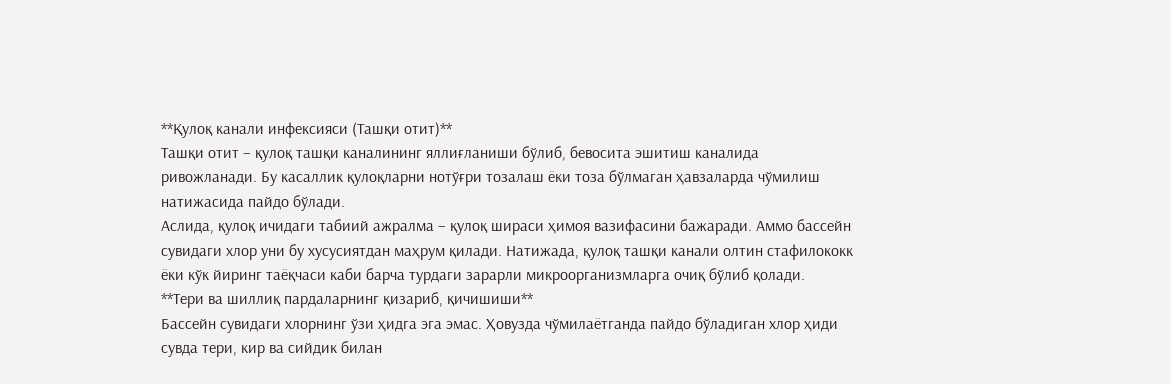**Қулоқ канали инфексияси (Ташқи отит)**
Ташқи отит – қулоқ ташқи каналининг яллиғланиши бўлиб, бевосита эшитиш каналида ривожланади. Бу касаллик қулоқларни нотўғри тозалаш ёки тоза бўлмаган ҳавзаларда чўмилиш натижасида пайдо бўлади.
Аслида, қулоқ ичидаги табиий ажралма – қулоқ шираси ҳимоя вазифасини бажаради. Аммо бассейн сувидаги хлор уни бу хусусиятдан маҳрум қилади. Натижада, қулоқ ташқи канали олтин стафилококк ёки кўк йиринг таёқчаси каби барча турдаги зарарли микроорганизмларга очиқ бўлиб қолади.
**Тери ва шиллиқ пардаларнинг қизариб, қичишиши**
Бассейн сувидаги хлорнинг ўзи ҳидга эга эмас. Ҳовузда чўмилаётганда пайдо бўладиган хлор ҳиди сувда тери, кир ва сийдик билан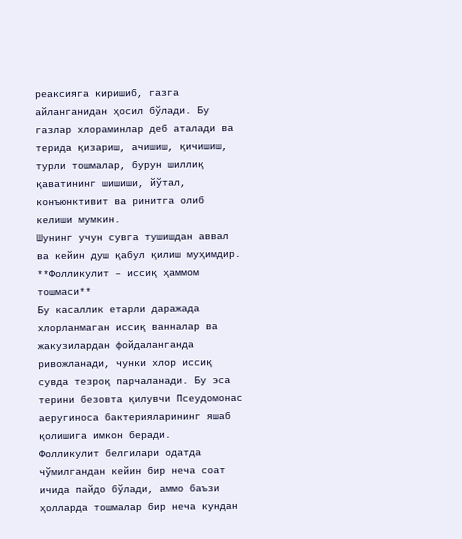реаксияга киришиб, газга айланганидан ҳосил бўлади. Бу газлар хлораминлар деб аталади ва терида қизариш, ачишиш, қичишиш, турли тошмалар, бурун шиллиқ қаватининг шишиши, йўтал, конъюнктивит ва ринитга олиб келиши мумкин.
Шунинг учун сувга тушишдан аввал ва кейин душ қабул қилиш муҳимдир.
**Фолликулит – иссиқ ҳаммом тошмаси**
Бу касаллик етарли даражада хлорланмаган иссиқ ванналар ва жакузилардан фойдаланганда ривожланади, чунки хлор иссиқ сувда тезроқ парчаланади. Бу эса терини безовта қилувчи Псеудомонас аеругиноса бактерияларининг яшаб қолишига имкон беради.
Фолликулит белгилари одатда чўмилгандан кейин бир неча соат ичида пайдо бўлади, аммо баъзи ҳолларда тошмалар бир неча кундан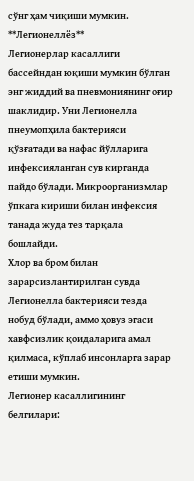сўнг ҳам чиқиши мумкин.
**Легионеллёз**
Легионерлар касаллиги бассейндан юқиши мумкин бўлган энг жиддий ва пневмониянинг оғир шаклидир. Уни Легионелла пнеумопҳила бактерияси қўзғатади ва нафас йўлларига инфексияланган сув кирганда пайдо бўлади. Микроорганизмлар ўпкага кириши билан инфексия танада жуда тез тарқала бошлайди.
Хлор ва бром билан зарарсизлантирилган сувда Легионелла бактерияси тезда нобуд бўлади, аммо ҳовуз эгаси хавфсизлик қоидаларига амал қилмаса, кўплаб инсонларга зарар етиши мумкин.
Легионер касаллигининг белгилари: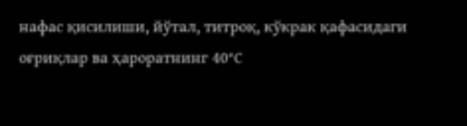нафас қисилиши, йўтал, титроқ, кўкрак қафасидаги оғриқлар ва ҳароратнинг 40°С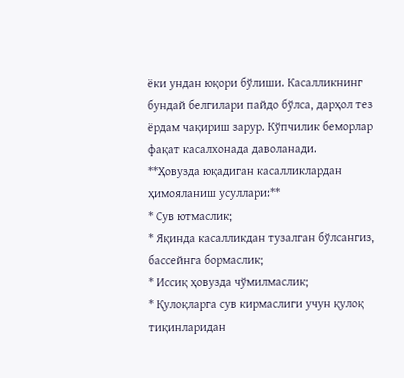ёки ундан юқори бўлиши. Касалликнинг бундай белгилари пайдо бўлса, дарҳол тез ёрдам чақириш зарур. Кўпчилик беморлар фақат касалхонада даволанади.
**Ҳовузда юқадиган касалликлардан ҳимояланиш усуллари:**
* Сув ютмаслик;
* Яқинда касалликдан тузалган бўлсангиз, бассейнга бормаслик;
* Иссиқ ҳовузда чўмилмаслик;
* Қулоқларга сув кирмаслиги учун қулоқ тиқинларидан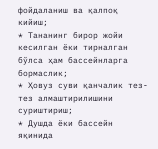фойдаланиш ва қалпоқ кийиш;
* Тананинг бирор жойи кесилган ёки тирналган бўлса ҳам бассейнларга бормаслик;
* Ҳовуз суви қанчалик тез-тез алмаштирилишини суриштириш;
* Душда ёки бассейн яқинида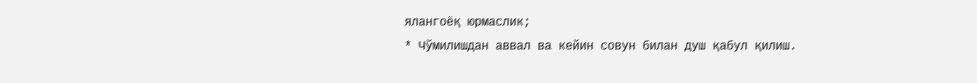ялангоёқ юрмаслик;
* Чўмилишдан аввал ва кейин совун билан душ қабул қилиш.